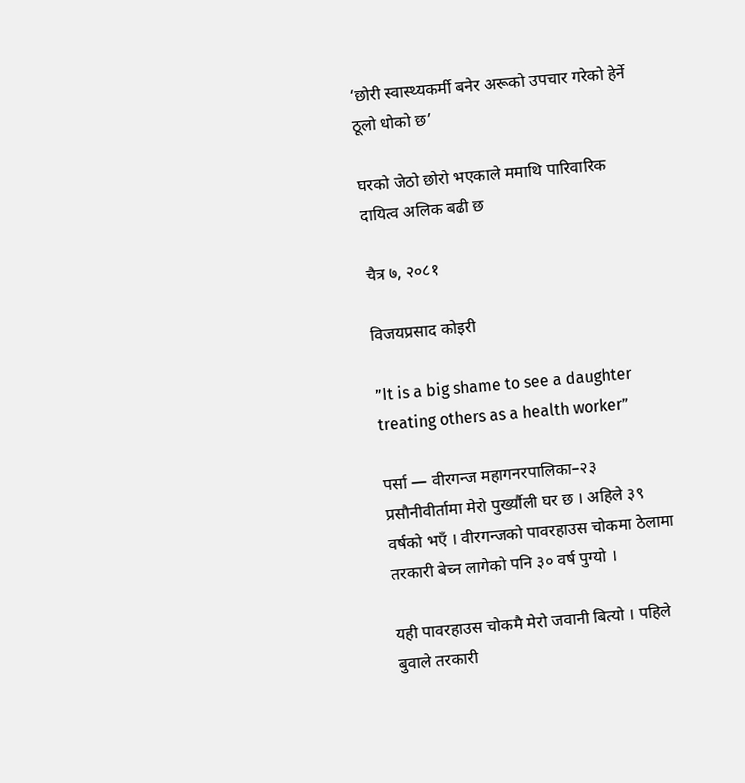‘छोरी स्वास्थ्यकर्मी बनेर अरूको उपचार गरेको हेर्ने ठूलो धोको छ’

घरको जेठो छोरो भएकाले ममाथि पारिवारिक दायित्व अलिक बढी छ

चैत्र ७, २०८१

विजयप्रसाद कोइरी

”It is a big shame to see a daughter treating others as a health worker”

पर्सा — वीरगन्ज महागनरपालिका–२३ प्रसौनीवीर्तामा मेरो पुर्ख्यौली घर छ । अहिले ३९ वर्षको भएँ । वीरगन्जको पावरहाउस चोकमा ठेलामा तरकारी बेच्न लागेको पनि ३० वर्ष पुग्यो ।

यही पावरहाउस चोकमै मेरो जवानी बित्यो । पहिले बुवाले तरकारी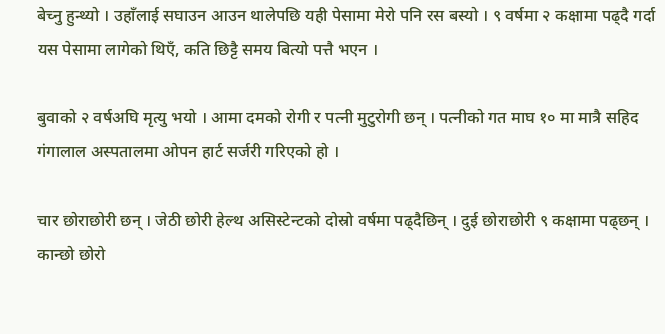बेच्नु हुन्थ्यो । उहाँलाई सघाउन आउन थालेपछि यही पेसामा मेरो पनि रस बस्यो । ९ वर्षमा २ कक्षामा पढ्दै गर्दा यस पेसामा लागेको थिएँ, कति छिट्टै समय बित्यो पत्तै भएन ।

बुवाको २ वर्षअघि मृत्यु भयो । आमा दमको रोगी र पत्नी मुटुरोगी छन् । पत्नीको गत माघ १० मा मात्रै सहिद गंगालाल अस्पतालमा ओपन हार्ट सर्जरी गरिएको हो ।

चार छोराछोरी छन् । जेठी छोरी हेल्थ असिस्टेन्टको दोस्रो वर्षमा पढ्दैछिन् । दुई छोराछोरी ९ कक्षामा पढ्छन् । कान्छो छोरो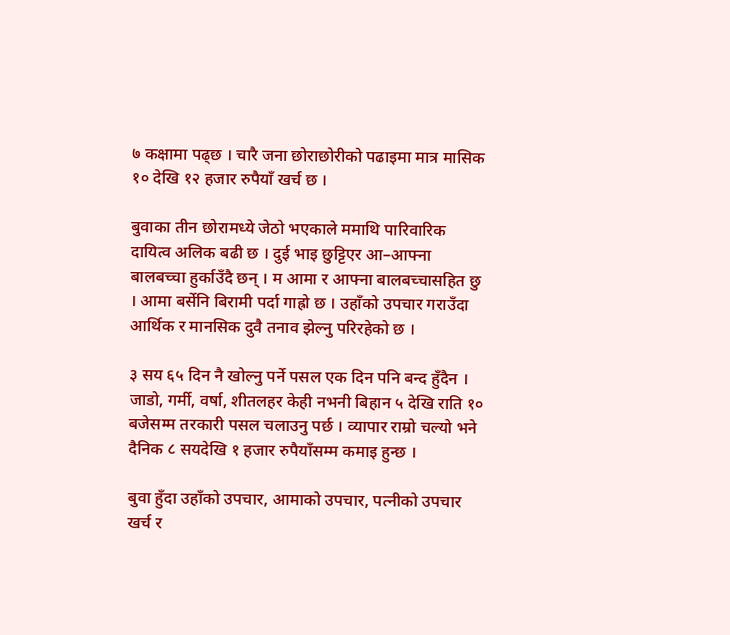७ कक्षामा पढ्छ । चारै जना छोराछोरीको पढाइमा मात्र मासिक १० देखि १२ हजार रुपैयाँ खर्च छ ।

बुवाका तीन छोरामध्ये जेठो भएकाले ममाथि पारिवारिक दायित्व अलिक बढी छ । दुई भाइ छुट्टिएर आ–आफ्ना बालबच्चा हुर्काउँदै छन् । म आमा र आफ्ना बालबच्चासहित छु । आमा बर्सेनि बिरामी पर्दा गाह्रो छ । उहाँको उपचार गराउँदा आर्थिक र मानसिक दुवै तनाव झेल्नु परिरहेको छ ।

३ सय ६५ दिन नै खोल्नु पर्ने पसल एक दिन पनि बन्द हुँदैन । जाडो, गर्मी, वर्षा, शीतलहर केही नभनी बिहान ५ देखि राति १० बजेसम्म तरकारी पसल चलाउनु पर्छ । व्यापार राम्रो चल्यो भने दैनिक ८ सयदेखि १ हजार रुपैयाँसम्म कमाइ हुन्छ ।

बुवा हुँदा उहाँको उपचार, आमाको उपचार, पत्नीको उपचार खर्च र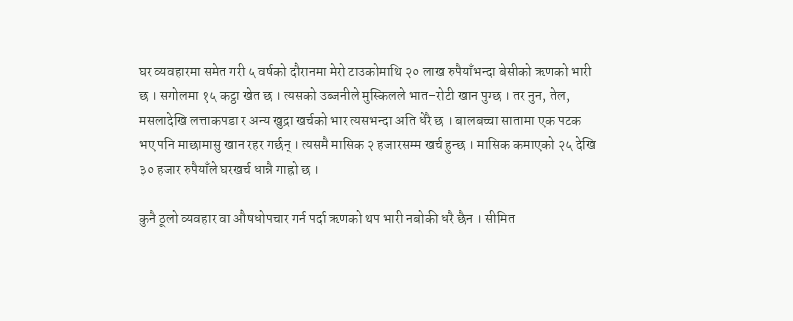घर व्यवहारमा समेत गरी ५ वर्षको दौरानमा मेरो टाउकोमाथि २० लाख रुपैयाँभन्दा बेसीको ऋणको भारी छ । सगोलमा १५ कट्ठा खेत छ । त्यसको उब्जनीले मुस्किलले भात–रोटी खान पुग्छ । तर नुन, तेल, मसलादेखि लत्ताकपडा र अन्य खुद्रा खर्चको भार त्यसभन्दा अति धेरै छ । बालबच्चा सातामा एक पटक भए पनि माछामासु खान रहर गर्छन् । त्यसमै मासिक २ हजारसम्म खर्च हुन्छ । मासिक कमाएको २५ देखि ३० हजार रुपैयाँले घरखर्च धान्नै गाह्रो छ ।

कुनै ठूलो व्यवहार वा औषधोपचार गर्न पर्दा ऋणको थप भारी नबोकी धरै छैन । सीमित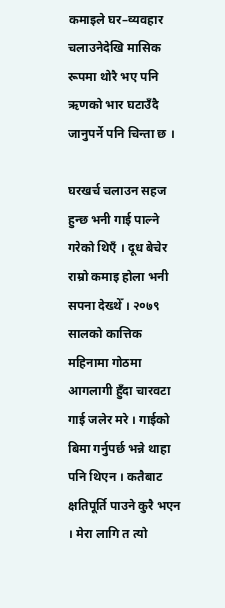कमाइले घर–व्यवहार चलाउनेदेखि मासिक रूपमा थोरै भए पनि ऋणको भार घटाउँदै जानुपर्ने पनि चिन्ता छ ।

घरखर्च चलाउन सहज हुन्छ भनी गाई पाल्ने गरेको थिएँ । दूध बेचेर राम्रो कमाइ होला भनी सपना देख्थेँ । २०७९ सालको कात्तिक महिनामा गोठमा आगलागी हुँदा चारवटा गाई जलेर मरे । गाईको बिमा गर्नुपर्छ भन्ने थाहा पनि थिएन । कतैबाट क्षतिपूर्ति पाउने कुरै भएन । मेरा लागि त त्यो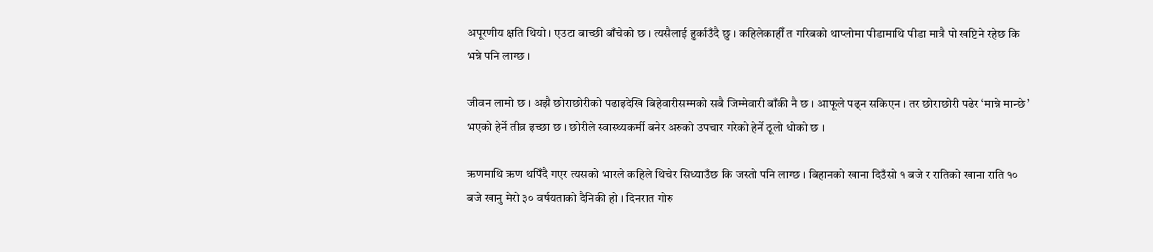अपूरणीय क्षति थियो । एउटा बाच्छी बाँचेको छ । त्यसैलाई हुर्काउँदै छु । कहिलेकाहीँ त गरिबको थाप्लोमा पीडामाथि पीडा मात्रै पो खप्टिने रहेछ कि भन्ने पनि लाग्छ ।

जीवन लामो छ । अझै छोराछोरीको पढाइदेखि बिहेवारीसम्मको सबै जिम्मेवारी बाँकी नै छ । आफूले पढ्न सकिएन । तर छोराछोरी पढेर ‘मान्ने मान्छे’ भएको हेर्ने तीव्र इच्छा छ । छोरीले स्वास्थ्यकर्मी बनेर अरुको उपचार गरेको हेर्ने ठूलो धोको छ ।

ऋणमाथि ऋण थपिँदै गएर त्यसको भारले कहिले थिचेर सिध्याउँछ कि जस्तो पनि लाग्छ । बिहानको खाना दिउँसो १ बजे र रातिको खाना राति १० बजे खानु मेरो ३० वर्षयताको दैनिकी हो । दिनरात गोरु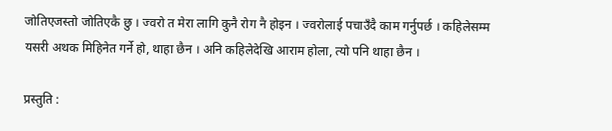जोतिएजस्तो जोतिएकै छु । ज्वरो त मेरा लागि कुनै रोग नै होइन । ज्वरोलाई पचाउँदै काम गर्नुपर्छ । कहिलेसम्म यसरी अथक मिहिनेत गर्ने हो, थाहा छैन । अनि कहिलेदेखि आराम होला, त्यो पनि थाहा छैन ।

प्रस्तुति :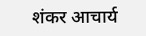शंकर आचार्य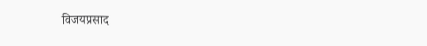विजयप्रसाद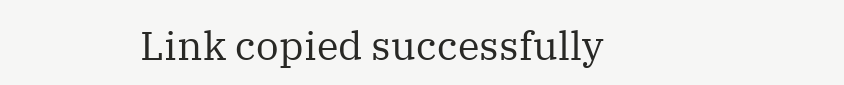Link copied successfully